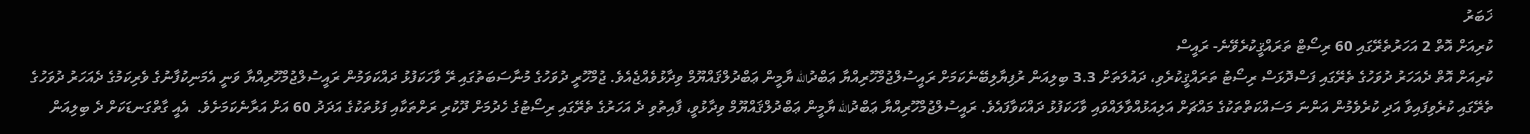ޚަބަރު
ކުރިއަށް އޮތް 2 އަހަރުތެރޭގައި 60 ރިސޯޓް ތަރައްޤީކުރެވޭނެ- ރައީސް
ކުރިއަށް އޮތް ދެއަހަރު ދުވަހުގެ ތެރޭގައި ފަސްދޮޅަސް ރިސޯޓު ތަރައްޤީކުރެވި، ދައުލަތަށް 3.3 ބިލިއަން ރުފިޔާލިބޭނެކަމަށް ރައީސުލްޖުމްހޫރިއްޔާ ޢަބްދުالله ޔާމީން ޢަބްދުލްޤައްޔޫމް ވިދާޅުވެއްޖެއެވެ. ޖުމްހޫރީ ދުވަހުގެ މުނާސަބަތުގައި ރޭ ވާހަކަފުޅު ދައްކަވަމުން ރައީސުލްޖުމްހޫރިއްޔާ ވަނީ އެމަނިކުފާނުގެ ވެރިކަމުގެ ދެއަހަރު ދުވަހުގެ ތެރޭގައި ކުރެވިފައިވާ އަދި ކުރެވެމުން އަންނަ މަސައްކަތްތަކުގެ މައްޗަށް އަލިއަޅުއްވާލައްވައި ވާހަކަފުޅު ދައްކަވާފައެވެ. ރައީސުލްޖުމްހޫރިއްޔާ ޢަބްދުالله ޔާމީން ޢަބްދުލްޤައްޔޫމް ވިދާޅުވީ، ފާއިތުވި ދެ އަހަރުގެ ތެރޭގައި ރިސޯޓުގެ ހެދުމަށް ދޫކުރި ރަށްތަކާއި ފަޅުތަކުގެ އަދަދު 60 އަށް އަރާނެކަމަށެވެ.  އެއީ ގާތްގަނޑަކަށް ދެ ބިލިއަން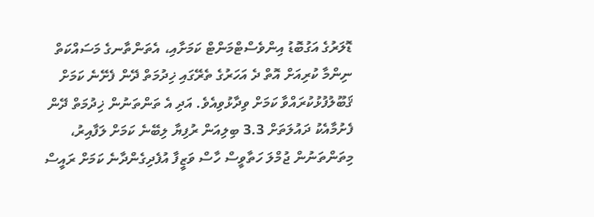ޑޮލަރުގެ އަގުބޮޑު އިންވެސްޓްމަންޓް ކަމަށާއި، އެތަންތާނގެ މަސައްކަތް ނިންމާ ކުރިއަށް އޮތް ދެ އަހަރުގެ ތެރޭގައި ޚިދުމަތް ދޭން ފެށޭނެ ކަމަށް ޤަބޫލުފުޅުކުރައްވާ ކަމަށް ވިދާޅުވިއެވެ. އަދި އެ ތަންތަނުން ޚިދުމަތް ދޭން ފެށުމާއެކު ދައުލަތަށް 3.3 ބިލިއަން ރުފިޔާ ލިބޭނެ ކަމަށް ލަފާއިރު، މިތަންތަނުން ޖުމްލަ ހަތާވީސް ހާސް ވަޒީފާ އުފެދިގެންދާނެ ކަމަށް ރައީސް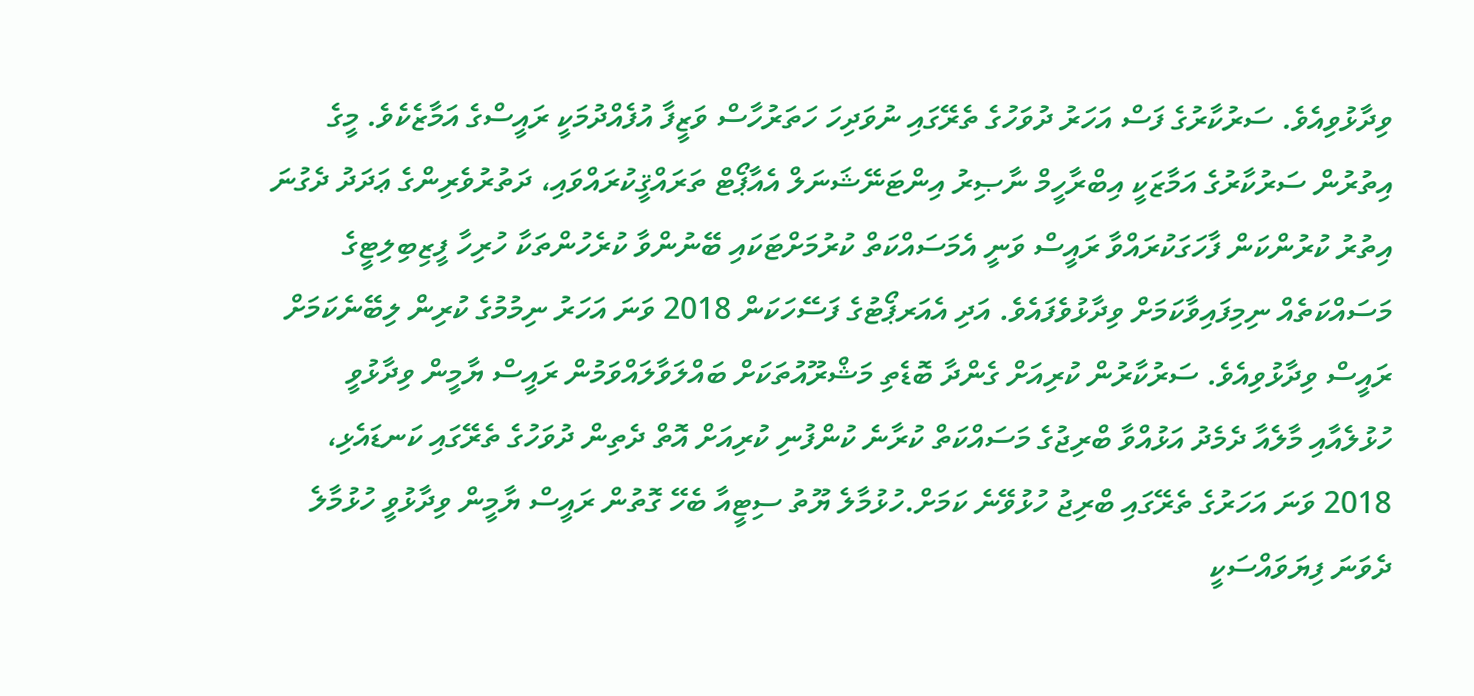ވިދާޅުވިއެވެ. ސަރުކާރުގެ ފަސް އަހަރު ދުވަހުގެ ތެރޭގައި ނުވަދިހަ ހަތަރުހާސް ވަޒީފާ އުފެއްދުމަކީ ރައީސްގެ އަމާޒެކެވެ. މީގެ އިތުރުން ސަރުކާރުގެ އަމާޒަކީ އިބްރާހީމް ނާޞިރު އިންޓަނޭޝަނަލް އެއާޕޯޓް ތަރައްޤީކުރައްވައި، ދަތުރުވެރިންގެ ޢަދަދު ދެގުނަ އިތުރު ކުރުންކަން ފާހަގަކުރައްވާ ރައީސް ވަނީ އެމަސައްކަތް ކުރުމަށްޓަކައި ބޭނުންވާ ކުރެހުންތަކާ ހުރިހާ ފީޒިބިލިޓީގެ މަސައްކަތެއް ނިމިފައިވާކަމަށް ވިދާޅުވެފައެވެ. އަދި އެއަރޕޯޓުގެ ފަސޭހަކަން 2018 ވަނަ އަހަރު ނިމުމުގެ ކުރިން ލިބޭނެކަމަށް ރައީސް ވިދާޅުވިއެވެ. ސަރުކާރުން ކުރިއަށް ގެންދާ ބޮޑެތި މަޝްރޫއުތަކަށް ބައްލަވާލައްވަމުން ރައީސް ޔާމީން ވިދާޅުވީ ހުޅުލެއާއި މާލެއާ ދެމެދު އަޅުއްވާ ބްރިޖުގެ މަސައްކަތް ކުރާނެ ކުންފުނި ކުރިއަށް އޮތް ދެތިން ދުވަހުގެ ތެރޭގައި ކަނޑައެޅި، 2018 ވަނަ އަހަރުގެ ތެރޭގައި ބްރިޖު ހުޅުވޭނެ ކަމަށް.ހުޅުމާލެ ޔޫތު ސިޓީއާ ބެހޭ ގޮތުން ރައީސް ޔާމީން ވިދާޅުވީ ހުޅުމާލެ ދެވަނަ ފިޔަވައްސަކީ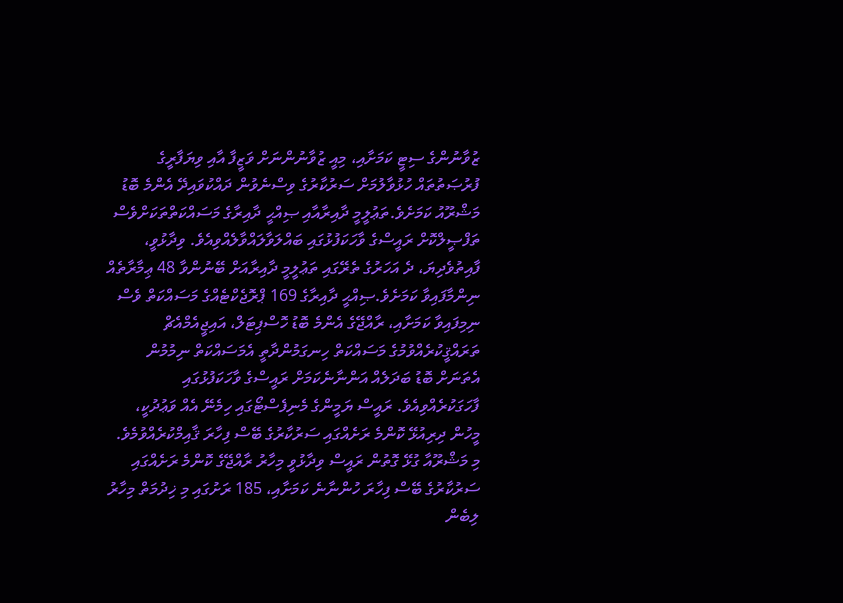ޒުވާނުންގެ ސިޓީ ކަމަށާއި، މިއީ ޒުވާނުންނަށް ވަޒީފާ އާއި ވިޔަފާރީގެ ފުރުޞަތުތައް ހުޅުވާލުމަށް ސަރުކާރުގެ ވިސްނެވުން ދައްކުވައިދޭ އެންމެ ބޮޑު މަޝްރޫއު ކަމަށެވެ.ތަޢުލީމީ ދާއިރާއާއި ޞިއްޙީ ދާއިރާގެ މަސައްކަތްތަކަށްވެސް ތަފްޞީލްކޮށް ރައީސްގެ ވާހަކަފުޅުގައި ބައްލަވާލައްވާލެއްވިއެވެ. ވިދާޅުވީ، ފާއިތުވެދިޔަ، ދެ އަހަރުގެ ތެރޭގައި ތަޢުލީމީ ދާއިރާއަށް ބޭނުންވާ 48 ޢިމާރާތެއް ނިންމާފައިވާ ކަމަށެވެ.ޞިއްޙީ ދާއިރާގެ 169 ޕްރޮޖެކްޓެއްގެ މަސައްކަތް ވެސް ނިމިފައިވާ ކަމަށާއި، ރާއްޖޭގެ އެންމެ ބޮޑު ހޮސްޕިޓަލް، އައިޖީއެމްއެޗް ތަރައްޤީކުރެއްވުމުގެ މަސައްކަތް ހިނގަމުންދާތީ އެމަސައްކަތް ނިމުމުން އެތަނަށް ބޮޑު ބަދަލެއް އަންނާނެކަމަށް ރައީސްގެ ވާހަކަފުޅުގައި ފާހަގަކުރެއްވިއެވެ. ރައީސް ޔަމީންގެ މެނިފެސްޓޯގައި ހިމެނޭ އެއް ވަޢުދުކީ، މީހުން ދިރިއުޅޭ ކޮންމެ ރަށެއްގައި ސަރުކާރުގެ ބޭސް ފިހާރަ ޤާއިމްކުރެއްވުމެވެ.  މި މަޝްރޫއާ ގުޅޭ ގޮތުން ރައީސް ވިދާޅުވީ މިހާރު ރާއްޖޭގެ ކޮންމެ ރަށެއްގައި ސަރުކާރުގެ ބޭސް ފިހާރަ ހުންނާނެ ކަމަށާއި، 185 ރަށުގައި މި ޚިދުމަތް މިހާރު ލިބެން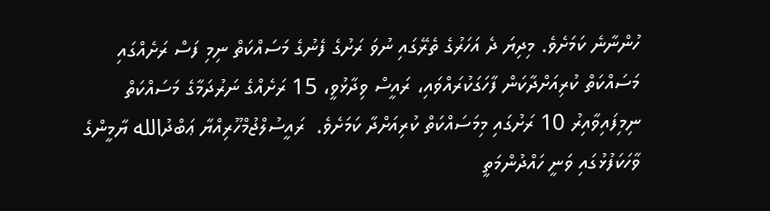ހުންނާނެ ކަމަށެވެ. މިދިޔަ ދެ އަހަރުގެ ތެރޭގައި ނުވަ ރަށުގެ ފެނުގެ މަސައްކަތް ނިމި ފަސް ރަށެއްގައި މަސައްކަތް ކުރިއަށްދާކަން ފާހަގަކުރައްވައި، ރައީސް ވިދާޅުވީ، 15 ރަށެއްގެ ނަރުދަމާގެ މަސައްކަތް ނިމިފައިވާއިރު 10 ރަށުގައި މިމަސައްކަތް ކުރިއަށްދާ ކަމަށެވެ.  ރައީސުލްޖުމްހޫރިއްޔާ ޢަބްދުالله ޔާމީންގެ ވާހަކަފުޅުގައި ވަނީ ހައްދުންމަތީ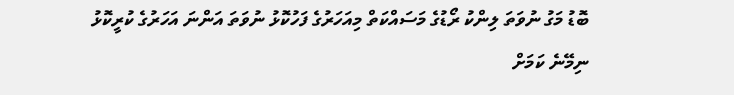ބޮޑު މަގު ނުވަތަ ލިންކު ރޯޑުގެ މަސައްކަތް މިއަހަރުގެ ފަހުކޮޅު ނުވަތަ އަންނަ އަހަރުގެ ކުރީކޮޅު ނިމޭނެ ކަމަށް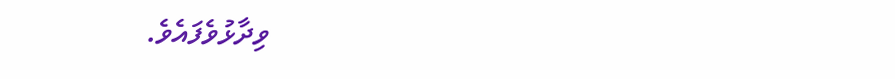ވިދާޅުވެފައެވެ.